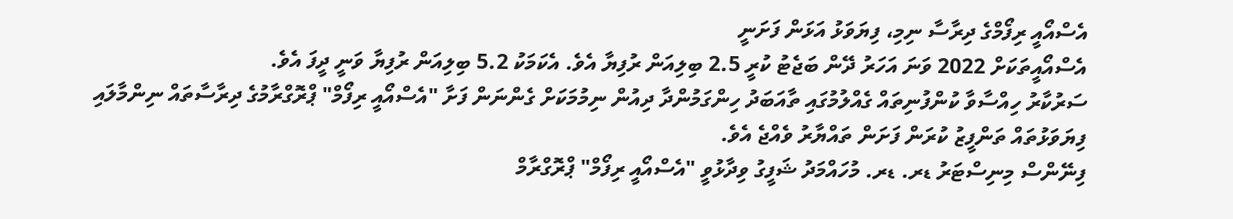އެސްއޯއީ ރިފޯމްގެ ދިރާސާ ނިމި، ފިޔަވަޅު އަޅަން ފަށަނީ
އެސްއޯއީތަކަށް 2022 ވަނަ އަހަރު ދޭން ބަޖެޓު ކުރީ 2.5 ބިލިއަން ރުފިޔާ އެވެ. އެކަމަކު 5.2 ބިލިއަން ރުފިޔާ ވަނީ ދީފަ އެވެ.
ސަރުކާރު ހިއްސާވާ ކުންފުނިތައް ގެއްލުމުގައި ތާއަބަދު ހިންގަމުންދާ ދިއުން ނިމުމަކަށް ގެންނަން ފަށާ "އެސްއޯއީ ރިފޯމް" ޕްރޮގްރާމުގެ ދިރާސާތައް ނިންމާލައި ފިޔަވަޅުތައް ތަންފީޒު ކުރަން ފަށަން ތައްޔާރު ވެއްޖެ އެވެ.
ފިނޭންސް މިނިސްޓަރު ޑރ. ޑރ. މުހައްމަދު ޝަފީގު ވިދާޅުވީ "އެސްއޯއީ ރިފޯމް" ޕްރޮގްރާމް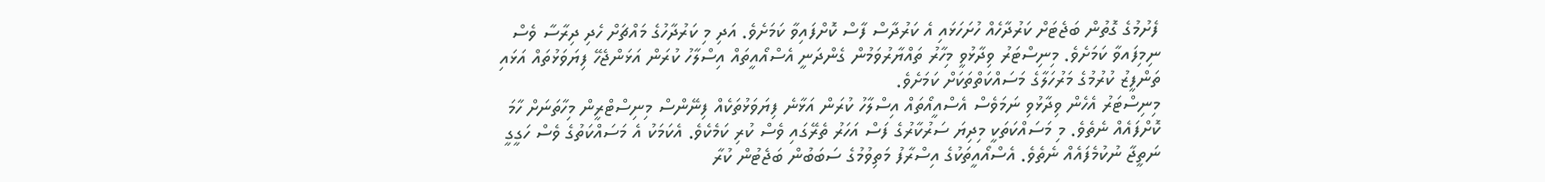ފެށުމުގެ ގޮތުން ބަޖެޓަށް ކަރުދާހެއް ހުށަހަޅައި އެ ކަރުދާސް ފާސް ކޮށްފައިވާ ކަމަށެވެ. އަދި މި ކަރުދާހުގެ މައްޗަށް ހެދި ދިރާސާ ވެސް ނިމިފައވާ ކަމަށެވެ. މިނިސްޓަރު ވިދާޅުވީ މިހާރު ތައްޔާރުވަމުން ގެންދަނީ އެސްއޯއީތައް އިސްލާހު ކުރަން އަޅަންޖެހޭ ފިޔަވަޅުތައް އަޅައި ތަންފީޒު ކުރުމުގެ މަރުހަލާގެ މަސައްކަތްތަކަށް ކަމަށެވެ.
މިނިސްޓަރު އެހެން ވިދާޅުވި ނަމަވެސް އެސްއީއޯތައް އިސްލާހު ކުރަން އަޅާނެ ފިޔަވަޅުތަކެއް ފިނޭންސް މިނިސްޓްރީން މިހާތަނަށް ހާމަ ކޮށްފައެއް ނެތެވެ. މި މަސައްކަތަކީ މިދިޔަ ސަރުކާރުގެ ފަސް އަހަރު ތެރޭގައި ވެސް ކުރި ކަމެކެވެ. އެކަމަކު އެ މަސައްކަތުގެ ވެސް ހަގީގީ ނަތީޖާ ނުކުމެފައެއް ނެތެވެ. އެސްއޯއީތަކުގެ އިސްރާފު މަތިވުމުގެ ސަބަބުން ބަޖެޓުން ކުރާ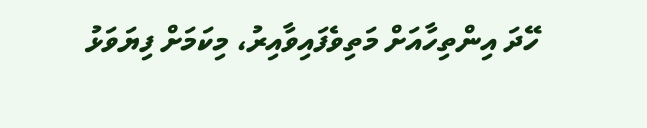ހޭދަ އިންތިހާއަށް މަތިވެފައިވާއިރު، މިކަމަށް ފިޔަވަޅު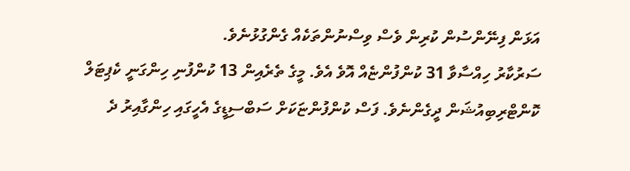އަޅަން ފިނޭންސުން ކުރިން ވެސް ވިސްނުންތަކެއް ގެންގުޅުނެވެ.
ސަރުކާރު ހިއްސާވާ 31 ކުންފުންޏެއް އޮވެ އެވެ. މީގެ ތެރެއިން 13 ކުންފުނި ހިންގަނީ ކެޕިޓަލް ކޮންޓްރިބިއުޝަން ދީގެންނެވެ. ފަސް ކުންފުންޏަކަށް ސަބްސިޑީގެ އެހީގައި ހިންގާއިރު ދެ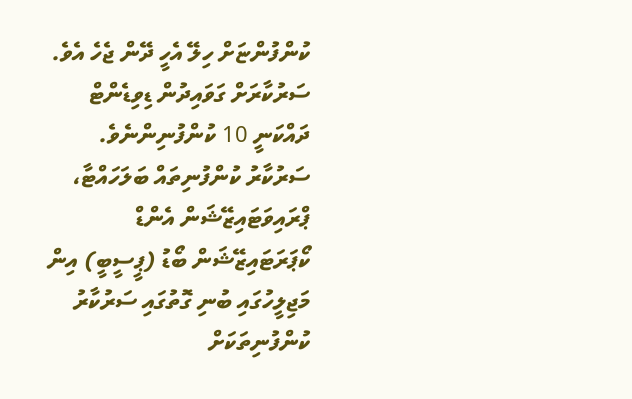ކުންފުންޏަށް ހިލޭ އެހީ ދޭން ޖެހެ އެވެ. ސަރުކާރަށް ގަވައިދުން ޑިވިޑެންޓް ދައްކަނީ 10 ކުންފުނިންނެވެ.
ސަރުކާރު ކުންފުނިތައް ބަލަހައްޓާ، ޕްރައިވަޓައިޒޭޝަން އެންޑް ކޯޕަރަޓައިޒޭޝަން ބޯޑު (ޕީސީބީ) އިން މަޖިލީހުގައި ބުނި ގޮތުގައި ސަރުކާރު ކުންފުނިތަކަށް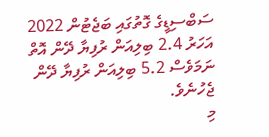ސަބްސިޑީގެ ގޮތުގައި ބަޖެޓުން 2022 އަހަރު 2.4 ބިލިއަން ރުފިޔާ ދޭން އޮތް ނަމަވެސް 5.2 ބިލިއަން ރުފިޔާ ދޭން ޖެހުނެވެ.
މި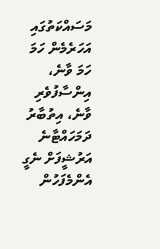މަސައްކަތުގައި އަހަރެމެން ހަމަ ހަމަ ވާނެ، އިންސާފުވެރި ވާނެ، އިތުބާރު ދަމަހައްޓާނެ
އަރުޝީފަށް ނެގީ
އެންމެފަހުން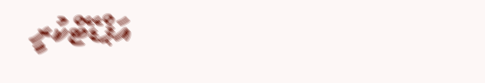އަޕްޑޭޓްކުރީ